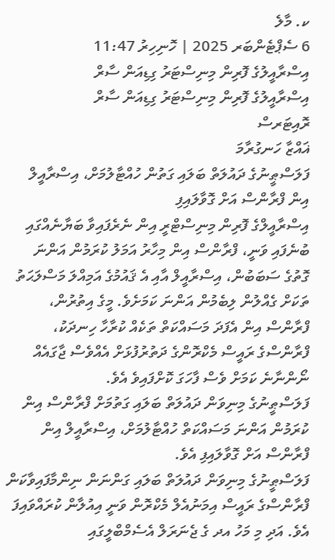ކ. މާލެ
6 ސެޕްޓެންބަރ 2025 | ހޮނިހިރު 11:47
އިސްރާއީލުގެ ފޮރިން މިނިސްޓަރު ގިޑިއަން ސާރް
އިސްރާއީލުގެ ފޮރިން މިނިސްޓަރު ގިޑިއަން ސާރް
ރޮއިޓަރސް
ޣައްޒާ ހަނގުރާމަ
ފަލަސްޠީނުގެ ދައުލަތް ބަލައި ގަތުން ހުއްޓާލުމަށް، އިސްރާއީލް އިން ފްރާންސް އަށް ގޮވާލައިފި
އިސްރާއީލްގެ ފޮރިން މިނިސްޓްރީ އިން ނެރެފައިވާ ބަޔާނެއްގައި ބުނެފައި ވަނީ، ފްރާންސް އިން މިހާރު އަމަލު ކުރަމުން އަންނަ ގޮތުގެ ސަބަބުން، އިސްރާއީލް އާއި އެ ޤައުމުގެ އަމިއްލަ މަސްލަޙަތު ތަކަށް ގެއްލުން ލިބެމުން އަންނަ ކަމަށެވެ. މީގެ އިތުރުން، ފްރާންސް އިން އެފަދަ މަސައްކަތް ތަކެއް ކުރާހާ ހިނދަކު، ފްރާންސްގެ ރައީސް މެކްރޮންގެ ދަތުރުފުޅަށް އެއްވެސް ޖާގައެއް ނޯންނާނެ ކަމަށް ވެސް ފާހަގަ ކޮށްފައިވެ އެވެ.
ފަލަސްޠީނުގެ މިނިވަން ދައުލަތް ބަލައި ގަތުމަށް ފްރާންސް އިން ކުރަމުން އަންނަ މަސައްކަތް ހުއްޓާލުމަށް، އިސްރާއީލް އިން ފްރާންސް އަށް ގޮވާލައިފި އެވެ.
ފަލަސްޠީނުގެ މިނިވަން ދައުލަތް ބަލައި ގަންނަން ނިންމާފައިވާކަން ފްރާންސްގެ ރައީސް އިމަނުއެލް މެކްރޮން ވަނީ އިއުލާން ކުރައްވައިފަ އެވެ. އަދި މި މަހު އދ ގެ ޖެނަރަލް އެސެމްބްލީގައި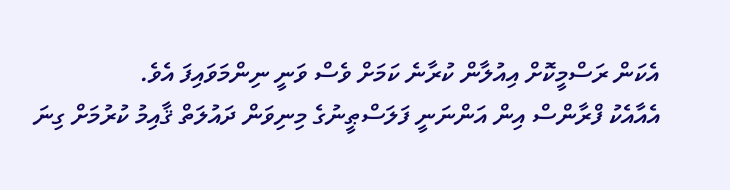އެކަން ރަސްމީކޮށް އިއުލާން ކުރާނެ ކަމަށް ވެސް ވަނީ ނިންމަވައިފަ އެވެ.
އެއާއެކު ފްރާންސް އިން އަންނަނީ ފަލަސްޠީނުގެ މިނިވަން ދައުލަތް ޤާއިމު ކުރުމަށް ގިނަ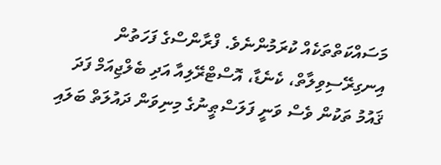މަސައްކަތްތަކެއް ކުރަމުންނެވެ. ފްރާންސްގެ ފަހަތުން އިނގިރޭސިވިލާތް، ކެނެޑާ، އޮސްޓްރޭލިއާ އަދި ބެލްޖިއަމް ފަދަ ޤައުމު ތަކުން ވެސް ވަނީ ފަލަސްޠީނުގެ މިނިވަން ދައުލަތް ބަލައި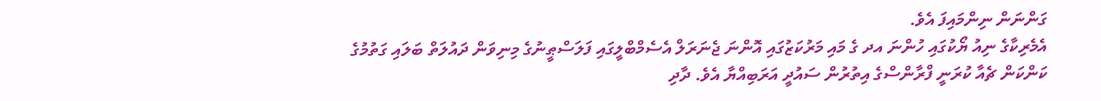ގަންނަން ނިންމައިފަ އެވެ.
އެމެރިކާގެ ނިއު ޔޯކުގައި ހުންނަ އދ ގެ މައި މަރުކަޒުގައި އޮންނަ ޖެނަރަލް އެސެމްބްލީގައި ފަލަސްޠީނުގެ މިނިވަން ދައުލަތް ބަލައި ގަތުމުގެ ކަންކަން ޗެއާ ކުރަނީ ފްރާންސްގެ އިތުރުން ސައުދީ އަރަބިއްޔާ އެވެ. ދާދި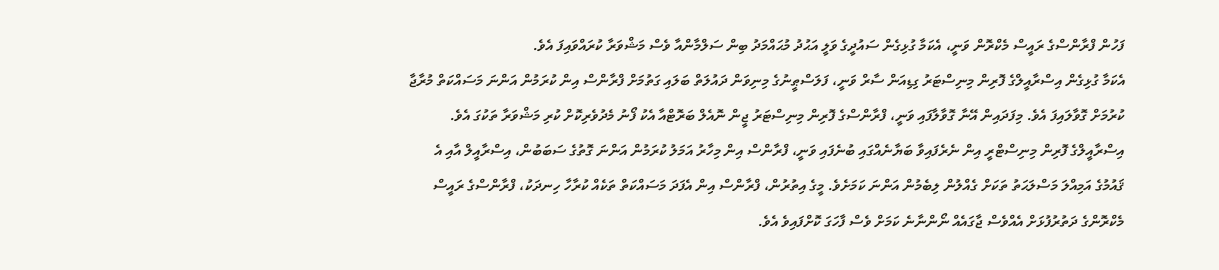ފަހުން ފްރާންސްގެ ރައީސް މެކްރޮން ވަނީ، އެކަމާ ގުޅިގެން ސައުދީގެ ވަލީ އަޙުދު މުޙައްމަދު ބިން ސަލްމާންއާ ވެސް މަޝްވަރާ ކުރައްވައިފަ އެވެ.
އެކަމާ ގުޅިގެން އިސްރާއީލްގެ ފޮރިން މިނިސްޓަރު ގިޑިއަން ސާރް ވަނީ، ފަލަސްޠީނުގެ މިނިވަން ދައުލަތް ބަލައި ގަތުމަށް ފްރާންސް އިން ކުރަމުން އަންނަ މަސައްކަތް މުރާޖާ ކުރުމަށް ގޮވާލައިފަ އެވެ. މިފަދައިން އޭނާ ގޮވާލާފައި ވަނީ، ފްރާންސްގެ ފޮރިން މިނިސްޓަރު ޖީން ނޮއެލް ބަރޮޓްއާ އެކު ފޯނު މެދުވެރިކޮށް ކުރި މަޝްވަރާ ތަކުގަ އެވެ.
އިސްރާއީލްގެ ފޮރިން މިނިސްޓްރީ އިން ނެރެފައިވާ ބަޔާނެއްގައި ބުނެފައި ވަނީ، ފްރާންސް އިން މިހާރު އަމަލު ކުރަމުން އަންނަ ގޮތުގެ ސަބަބުން، އިސްރާއީލް އާއި އެ ޤައުމުގެ އަމިއްލަ މަސްލަޙަތު ތަކަށް ގެއްލުން ލިބެމުން އަންނަ ކަމަށެވެ. މީގެ އިތުރުން، ފްރާންސް އިން އެފަދަ މަސައްކަތް ތަކެއް ކުރާހާ ހިނދަކު، ފްރާންސްގެ ރައީސް މެކްރޮންގެ ދަތުރުފުޅަށް އެއްވެސް ޖާގައެއް ނޯންނާނެ ކަމަށް ވެސް ފާހަގަ ކޮށްފައިވެ އެވެ.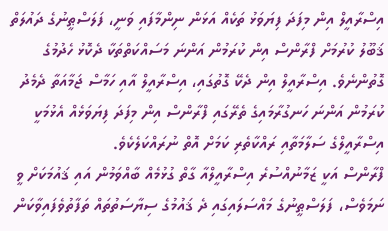އިސްރާއީލް އިން މިފަދަ ފިޔަވަޅު ތަކެއް އަޅަން ނިންމާފައި ވަނީ، ފަލަސްޠީނުގެ ދައުލަތް ޤަބޫލު ކުރުމަށް ފްރާންސް އިން ކުރަމުން އަންނަ މަސައްކަތްތަކާ ދެކޮޅު ހެދުމުގެ ގޮތުންނެވެ. އިސްރާއީލް އިން ދެކޭ ގޮތުގައި، އިސްރާއީލް އާއި ހަމާސް ޖަމާއަތާ ދެމެދު ކުރަމުން އަންނަ ހަނގުރާމައިގެ ތެރޭގައި ފްރާންސް އިން މިފަދަ ފިޔަވަޅެއް އެޅުމަކީ އިސްރާއީލްގެ ސަލާމަތާއި ރައްކާތެރި ކަމަށް އޮތް ނުރައްކަލެކެވެ.
ފްރާންސް އަކީ ޒަމާނުއްސުރެ އިސްރާއީލްއާ ގާތް ގުޅުމެއް ބާއްވަމުން އައި ޤައުމަކަށް ވީ ނަމަވެސް، ފަލަސްޠީނުގެ މައްސަލައިގައި ދެ ޤައުމުގެ ސިޔާސަތުތައް ތަފާތުވެފައިވާކަން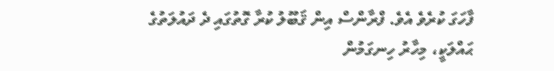ފާހަގަ ކުރެވެ އެވެ. ފްރާންސް އިން ޤަބޫލު ކުރާ ގޮތުގައި ދެ ދައުލަތުގެ ޙައްލަކީ، މިހާރު ހިނގަމުން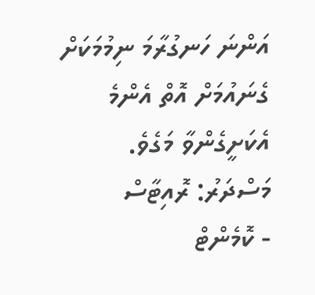އަންނަ ހަނގުރާމަ ނިމުމަކަށް ގެނައުމަށް އޮތް އެންމެ އެކަށީގެންވާ މަގެވެ.
މަސްދަރު: ރޮއިޓާސް
- ކޮމެންޓް